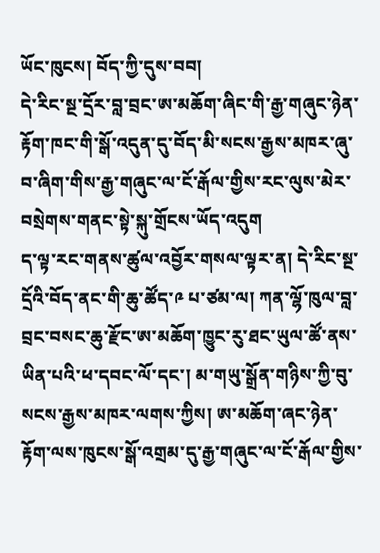ཡོང་ཁུངས། བོད་ཀྱི་དུས་བབ།
དེ་རིང་སྔ་དྲོར་བླ་བྲང་ཨ་མཆོག་ཞིང་གི་རྒྱ་གཞུང་ཉེན་རྟོག་ཁང་གི་སྒོ་འདུན་དུ་བོད་མི་སངས་རྒྱས་མཁར་ཞུ་བ་ཞིག་གིས་རྒྱ་གཞུང་ལ་ངོ་རྒོལ་གྱིས་རང་ལུས་མེར་བསྲེགས་གནང་སྟེ་སྐུ་གྲོངས་ཡོད་འདུག
ད་ལྟ་རང་གནས་ཚུལ་འབྱོར་གསལ་ལྟར་ན། དེ་རིང་སྔ་དྲོའི་བོད་ནང་གི་ཆུ་ཚོད་༩ པ་ཙམ་ལ། ཀན་ལྷོ་ཁུལ་བླ་བྲང་བསང་ཆུ་རྫོང་ཨ་མཆོག་ཁྱུང་རུ་ཐང་ཡུལ་ཚོ་ནས་ཡིན་པའི་ཕ་དབང་ལོ་དང་། མ་གཡུ་སྒྲོན་གཉིས་ཀྱི་བུ་སངས་རྒྱས་མཁར་ལགས་ཀྱིས། ཨ་མཆོག་ཞང་ཉེན་རྟོག་ལས་ཁུངས་སྒོ་འགྲམ་དུ་རྒྱ་གཞུང་ལ་ངོ་རྒོལ་གྱིས་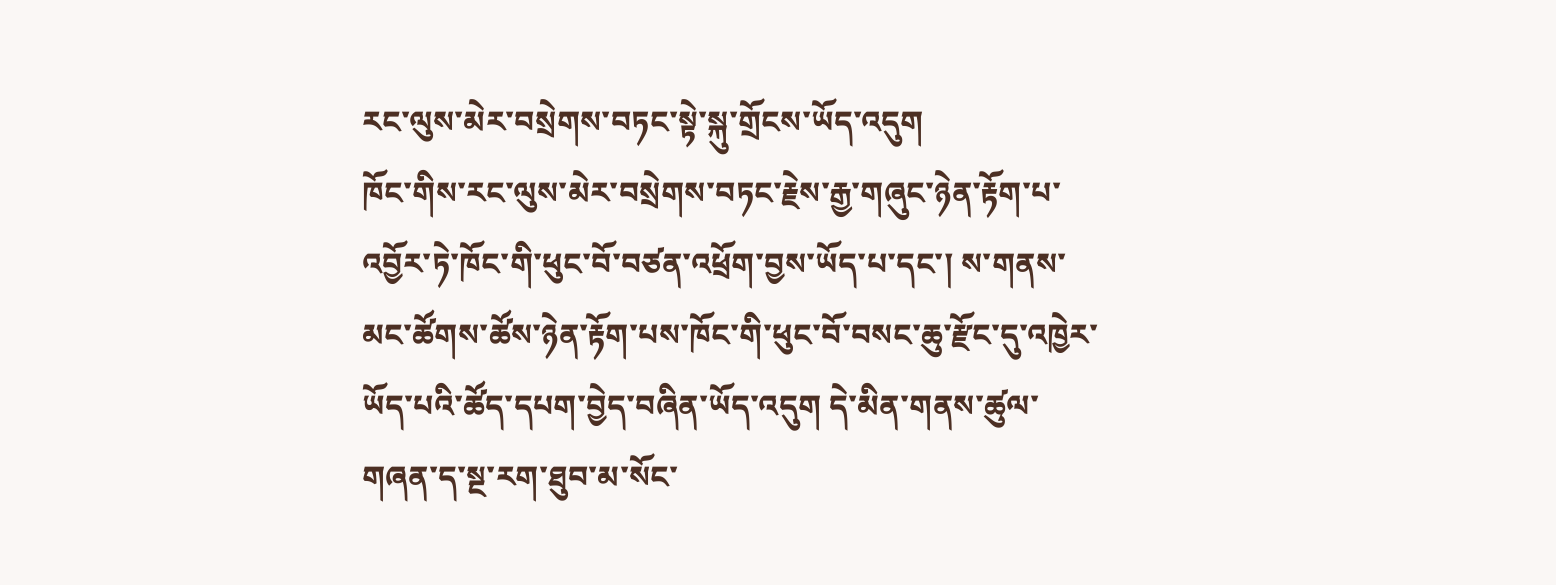རང་ལུས་མེར་བསྲེགས་བཏང་སྟེ་སྐུ་གྲོངས་ཡོད་འདུག
ཁོང་གིས་རང་ལུས་མེར་བསྲེགས་བཏང་རྗེས་རྒྱ་གཞུང་ཉེན་རྟོག་པ་འབྱོར་ཏེ་ཁོང་གི་ཕུང་བོ་བཙན་འཕྲོག་བྱས་ཡོད་པ་དང་། ས་གནས་མང་ཚོགས་ཚོས་ཉེན་རྟོག་པས་ཁོང་གི་ཕུང་བོ་བསང་ཆུ་རྫོང་དུ་འཁྱེར་ཡོད་པའི་ཚོད་དཔག་བྱེད་བཞིན་ཡོད་འདུག དེ་མིན་གནས་ཚུལ་གཞན་ད་སྔ་རག་ཐུབ་མ་སོང་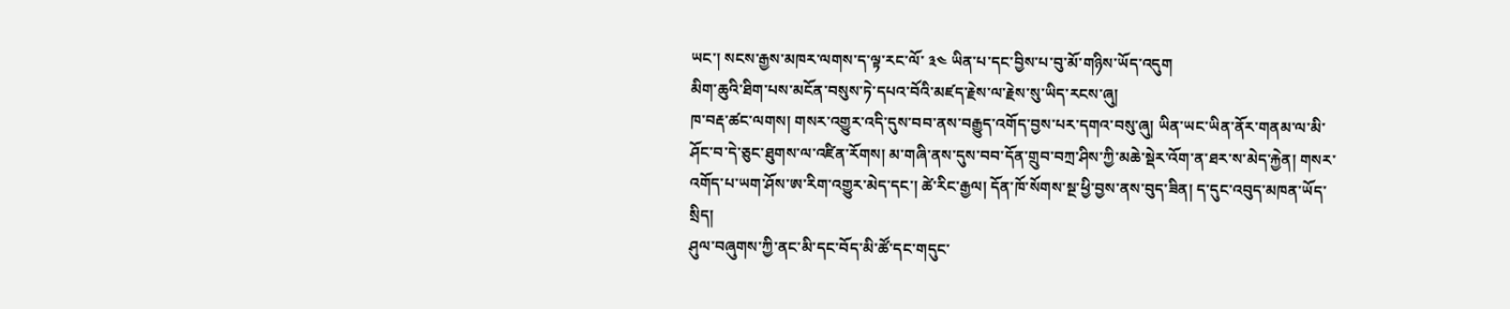ཡང་། སངས་རྒྱས་མཁར་ལགས་ད་ལྟ་རང་ལོ་ ༣༤ ཡིན་པ་དང་བྱིས་པ་བུ་མོ་གཉིས་ཡོད་འདུག
མིག་ཆུའི་ཐིག་པས་མངོན་བསུས་ཏེ་དཔའ་བོའི་མཛད་རྗེས་ལ་རྗེས་སུ་ཡིད་རངས་ཞུ།
ཁ་བརྡ་ཚང་ལགས། གསར་འགྱུར་འདི་དུས་བབ་ནས་བརྒྱུད་འགོད་བྱས་པར་དགའ་བསུ་ཞུ། ཡིན་ཡང་ཡིན་ནོར་གནམ་ལ་མི་ཤོང་བ་དེ་ཅུང་ཐུགས་ལ་འཛིན་རོགས། མ་གཞི་ནས་དུས་བབ་དོན་གྲུབ་བཀྲ་ཤིས་ཀྱི་མཆེ་སྡེར་འོག་ན་ཐར་ས་མེད་རྐྱེན། གསར་འགོད་པ་ཡག་ཤོས་ཨ་རིག་འགྱུར་མེད་དང་། ཚེ་རིང་རྒྱལ། དོན་ཁོ་སོགས་སྔ་ཕྱི་བྱས་ནས་བུད་ཟིན། ད་དུང་འབུད་མཁན་ཡོད་སྲིད།
ཤུལ་བཞུགས་ཀྱི་ནང་མི་དང་བོད་མི་ཚོ་དང་གདུང་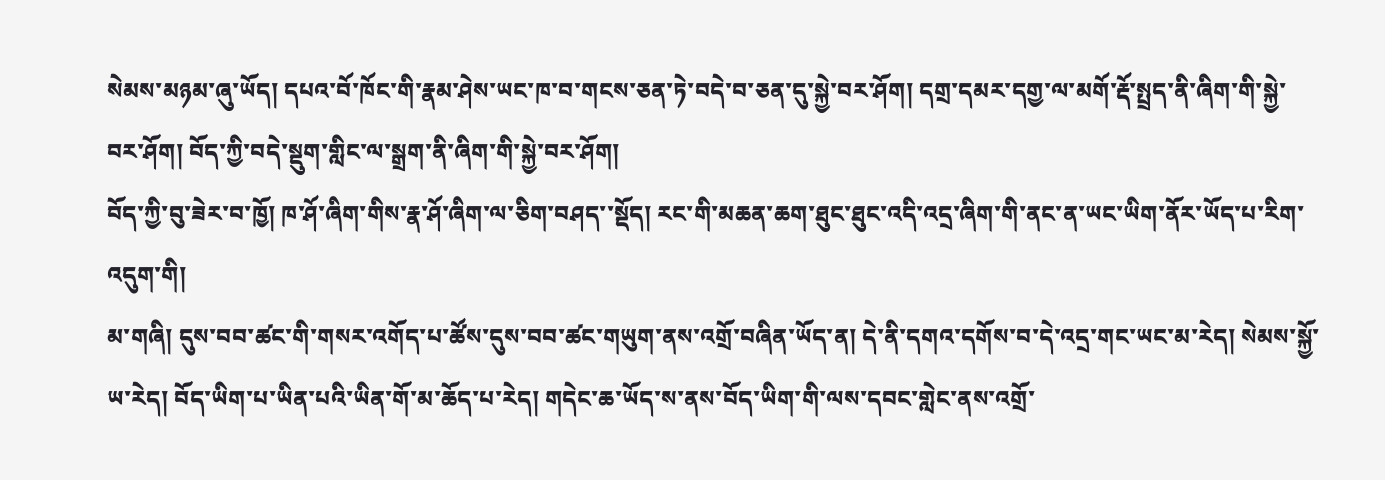སེམས་མཉམ་ཞུ་ཡོད། དཔའ་བོ་ཁོང་གི་རྣམ་ཤེས་ཡང་ཁ་བ་གངས་ཅན་ཏེ་བདེ་བ་ཅན་དུ་སྐྱེ་བར་ཤོག། དགྲ་དམར་དགྱ་ལ་མགོ་རྡོ་སྤྲད་ནི་ཞིག་གི་སྐྱེ་བར་ཤོག། བོད་ཀྱི་བདེ་སྡུག་གླིང་ལ་སྒྲག་ནི་ཞིག་གི་སྐྱེ་བར་ཤོག།
བོད་ཀྱི་བུ་ཟེར་བ་ཁྱོ། ཁ་ཤོ་ཞིག་གིས་རྣ་ཤོ་ཞིག་ལ་ཅིག་བཤད་་སྡོད། རང་གི་མཆན་ཆག་ཐུང་ཐུང་འདི་འདྲ་ཞིག་གི་ནང་ན་ཡང་ཡིག་ནོར་ཡོད་པ་རིག་འདུག་གི།
མ་གཞི། དུས་བབ་ཚང་གི་གསར་འགོད་པ་ཚོས་དུས་བབ་ཚང་གཡུག་ནས་འགྲོ་བཞིན་ཡོད་ན། དེ་ནི་དགའ་དགོས་བ་དེ་འདྲ་གང་ཡང་མ་རེད། སེམས་སྐྱོ་ཡ་རེད། བོད་ཡིག་པ་ཡིན་པའི་ཡིན་གོ་མ་ཆོད་པ་རེད། གདེང་ཆ་ཡོད་ས་ནས་བོད་ཡིག་གི་ལས་དབང་གླེང་ནས་འགྲོ་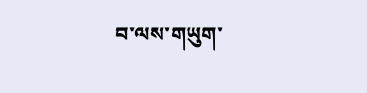བ་ལས་གཡུག་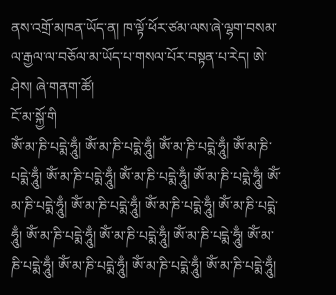ནས་འགྲོ་མཁན་ཡོད་ན། ཁ་ལྟོ་ཕོར་ཙམ་ལས་ཞེ་ལྷག་བསམ་ལ་རྒྱལ་ལ་བཅོལ་མ་ཡོད་པ་གསལ་པོར་བསྟན་པ་རེད། ཨེ་ཤེས། ཞེ་གནག་ཚོ།
ངོ་མ་སྐྱོ་གི
ༀ་མ་ཎི་པདྨེ་ཧཱུྃ། ༀ་མ་ཎི་པདྨེ་ཧཱུྃ། ༀ་མ་ཎི་པདྨེ་ཧཱུྃ། ༀ་མ་ཎི་པདྨེ་ཧཱུྃ། ༀ་མ་ཎི་པདྨེ་ཧཱུྃ། ༀ་མ་ཎི་པདྨེ་ཧཱུྃ། ༀ་མ་ཎི་པདྨེ་ཧཱུྃ། ༀ་མ་ཎི་པདྨེ་ཧཱུྃ། ༀ་མ་ཎི་པདྨེ་ཧཱུྃ། ༀ་མ་ཎི་པདྨེ་ཧཱུྃ། ༀ་མ་ཎི་པདྨེ་ཧཱུྃ། ༀ་མ་ཎི་པདྨེ་ཧཱུྃ། ༀ་མ་ཎི་པདྨེ་ཧཱུྃ། ༀ་མ་ཎི་པདྨེ་ཧཱུྃ། ༀ་མ་ཎི་པདྨེ་ཧཱུྃ། ༀ་མ་ཎི་པདྨེ་ཧཱུྃ། ༀ་མ་ཎི་པདྨེ་ཧཱུྃ། ༀ་མ་ཎི་པདྨེ་ཧཱུྃ།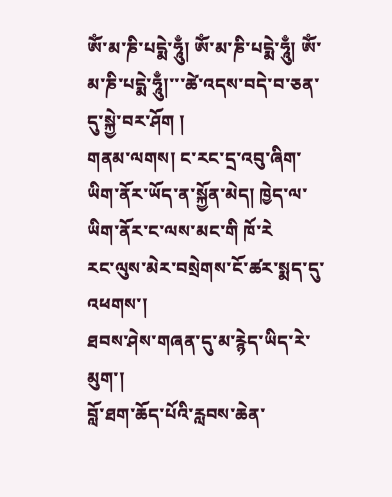ༀ་མ་ཎི་པདྨེ་ཧཱུྃ། ༀ་མ་ཎི་པདྨེ་ཧཱུྃ། ༀ་མ་ཎི་པདྨེ་ཧཱུྃ།་་་ཚེ་འདས་བདེ་བ་ཅན་དུ་སྐྱེ་བར་ཤོག །
གནམ་ལགས། ང་རང་དྲ་འབུ་ཞིག་ཡིག་ནོར་ཡོད་ན་སྐྱོན་མེད། ཁྱེད་ལ་ཡིག་ནོར་ང་ལས་མང་གི ཁོ་རེ
རང་ལུས་མེར་བསྲེགས་ངོ་ཚར་སྨད་དུ་འཕགས་།
ཐབས་ཤེས་གཞན་དུ་མ་རྙེད་ཡིད་རེ་མུག་།
བློ་ཐག་ཆོད་པོའི་རླབས་ཆེན་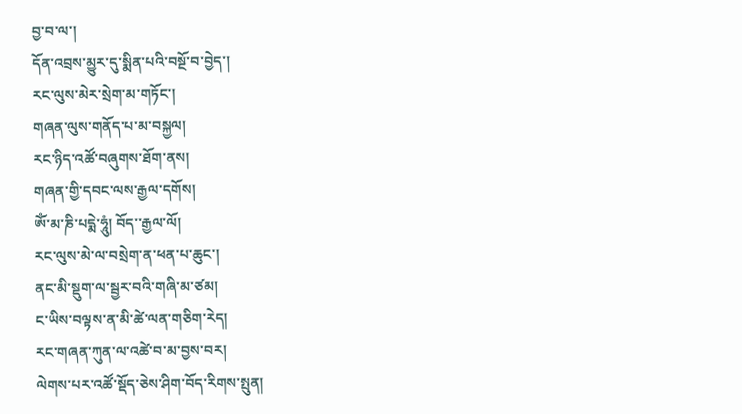བྱ་བ་ལ་།
དོན་འབྲས་མྱུར་དུ་སྨིན་པའི་བསྔོ་བ་བྱེད་།
རང་ལུས་མེར་སྲེག་མ་གཏོང་།
གཞན་ལུས་གནོད་པ་མ་བསྐྱལ།
རང་ཉིད་འཚོ་བཞུགས་ཐོག་ནས།
གཞན་གྱི་དབང་ལས་རྒྱལ་དགོས།
ཨོཾ་མ་ཎི་པདྨེ་ཧཱུཾ། བོད་་རྒྱལ་ལོ།
རང་ལུས་མེ་ལ་བསྲེག་ན་ཕན་པ་ཆུང་།
ནང་མི་སྡུག་ལ་སྦྱར་བའི་གཞི་མ་ཙམ།
ང་ཡིས་བལྟས་ན་མི་ཚེ་ལན་གཅིག་རེད།
རང་གཞན་ཀུན་ལ་འཚེ་བ་མ་བྱས་བར།
ལེགས་པར་འཚོ་སྡོད་ཅེས་ཤིག་བོད་རིགས་སྤུན།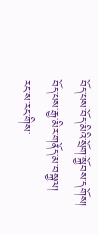བོད་པས་བོད་མིའི་སྲོག་སྐྱོབས་དགོས།
བོད་པས་རྒྱ་མིར་གནོད་མ་བསྐྱལ།
རང་ས་རང་གིས་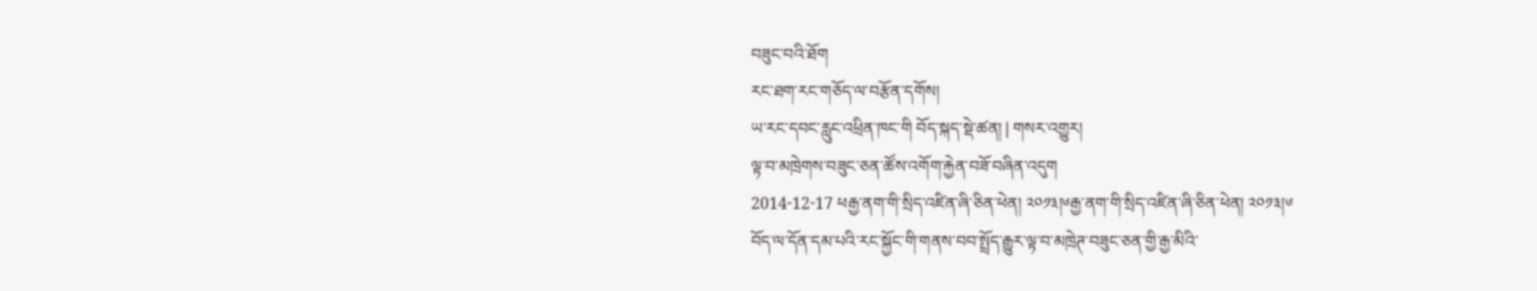བཟུང་བའི་ཐོག
རང་ཐག་རང་གཅོད་ལ་བརྩོན་དགོས།
ཡ་རང་དབང་རླུང་འཕྲིན་ཁང་གི བོད་སྐད་སྡེ་ཚན། | གསར་འགྱུར།
ལྟ་བ་མཁྲེགས་བཟུང་ཅན་ཚོས་འགོག་རྐྱེན་བཟོ་བཞིན་འདུག
2014-12-17 ཕརྒྱ་ནག་གི་སྲིད་འཛིན་ཞི་ཅིན་ཕེན། ༢༠༡༣།༦རྒྱ་ནག་གི་སྲིད་འཛིན་ཞི་ཅིན་ཕེན། ༢༠༡༣།༦
བོད་ལ་དོན་དམ་པའི་རང་སྐྱོང་གི་གནས་བབ་སྤྲོད་རྒྱུར་ལྟ་བ་མཁྲེཊ་བཟུང་ཅན་གྱི་རྒྱ་མིའི་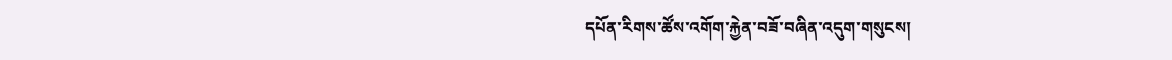དཔོན་རིགས་ཚོས་འགོག་རྐྱེན་བཟོ་བཞིན་འདུག་གསུངས།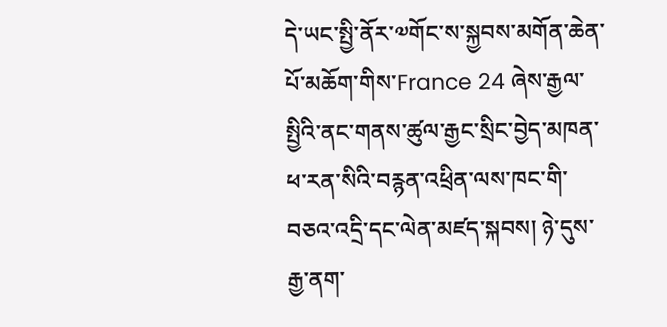དེ་ཡང་སྤྱི་ནོར་༧གོང་ས་སྐྱབས་མགོན་ཆེན་པོ་མཆོག་གིས་France 24 ཞེས་རྒྱལ་སྤྱིའི་ནང་གནས་ཚུལ་རྒྱང་སྲིང་བྱེད་མཁན་ཕ་རན་སིའི་བརྙན་འཕྲིན་ལས་ཁང་གི་བཅའ་འདྲི་དང་ལེན་མཛད་སྐབས། ཉེ་དུས་རྒྱ་ནག་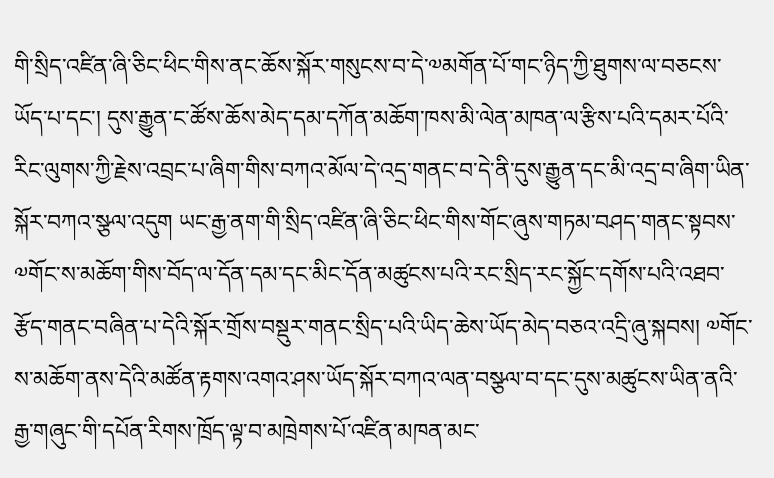གི་སྲིད་འཛིན་ཞི་ཅིང་ཕིང་གིས་ནང་ཆོས་སྐོར་གསུངས་བ་དེ་༧མགོན་པོ་གང་ཉིད་ཀྱི་ཐུགས་ལ་བཅངས་ཡོད་པ་དང་། དུས་རྒྱུན་ང་ཚོས་ཆོས་མེད་དམ་དཀོན་མཆོག་ཁས་མི་ལེན་མཁན་ལ་རྩིས་པའི་དམར་པོའི་རིང་ལུགས་ཀྱི་རྗེས་འབྲང་པ་ཞིག་གིས་བཀའ་མོལ་དེ་འདྲ་གནང་བ་དེ་ནི་དུས་རྒྱུན་དང་མི་འདྲ་བ་ཞིག་ཡིན་སྐོར་བཀའ་སྩལ་འདུག ཡང་རྒྱ་ནག་གི་སྲིད་འཛིན་ཞི་ཅིང་ཕིང་གིས་གོང་ཞུས་གཏམ་བཤད་གནང་སྟབས་ ༧གོང་ས་མཆོག་གིས་བོད་ལ་དོན་དམ་དང་མིང་དོན་མཚུངས་པའི་རང་སྲིད་རང་སྐྱོང་དགོས་པའི་འཐབ་རྩོད་གནང་བཞིན་པ་དེའི་སྐོར་གྲོས་བསྡུར་གནང་སྲིད་པའི་ཡིད་ཆེས་ཡོད་མེད་བཅའ་འདྲི་ཞུ་སྐབས། ༧གོང་ས་མཆོག་ནས་དེའི་མཚོན་རྟགས་འགའ་ཤས་ཡོད་སྐོར་བཀའ་ལན་བསྩལ་བ་དང་དུས་མཚུངས་ཡིན་ནའི་རྒྱ་གཞུང་གི་དཔོན་རིགས་ཁྲོད་ལྟ་བ་མཁྲེགས་པོ་འཛིན་མཁན་མང་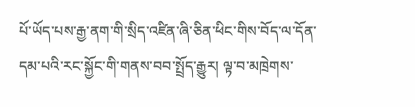པོ་ཡོད་པས་རྒྱ་ནག་གི་སྲིད་འཛིན་ཞི་ཅིན་ཕིང་གིས་བོད་ལ་དོན་དམ་པའི་རང་སྐྱོང་གི་གནས་བབ་སྤྲོད་རྒྱུར། ལྟ་བ་མཁྲེགས་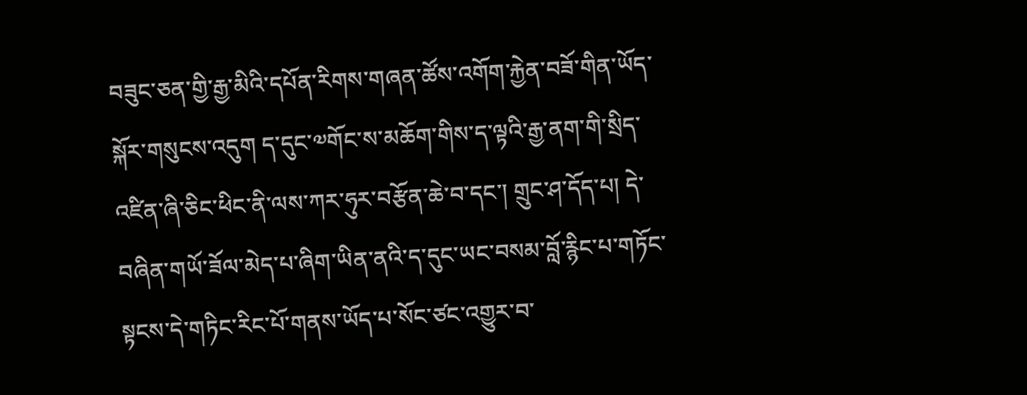བཟུང་ཅན་གྱི་རྒྱ་མིའི་དཔོན་རིགས་གཞན་ཚོས་འགོག་རྐྱེན་བཟོ་གིན་ཡོད་སྐོར་གསུངས་འདུག ད་དུང་༧གོང་ས་མཆོག་གིས་ད་ལྟའི་རྒྱ་ནག་གི་སྲིད་འཛིན་ཞི་ཅིང་ཕིང་ནི་ལས་ཀར་ཧུར་བརྩོན་ཆེ་བ་དང་། གྲུང་ཤ་དོད་པ། དེ་བཞིན་གཡོ་ཟོལ་མེད་པ་ཞིག་ཡིན་ནའི་ད་དུང་ཡང་བསམ་བློ་རྙིང་པ་གཏོང་སྟངས་དེ་གཏིང་རིང་པོ་གནས་ཡོད་པ་སོང་ཙང་འགྱུར་བ་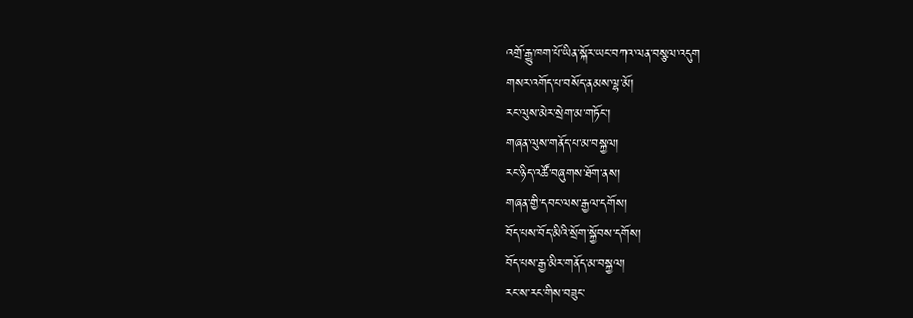འགྲོ་རྒྱུ་ཁག་པོ་ཡིན་སྐོར་ཡང་བཀའ་ལན་བསྩལ་འདུག
གསར་འགོད་པ་བསོད་ནམས་ལྷ་མོ།
རང་ལུས་མེར་སྲེག་མ་གཏོང་།
གཞན་ལུས་གནོད་པ་མ་བསྐྱལ།
རང་ཉིད་འཚོ་བཞུགས་ཐོག་ནས།
གཞན་གྱི་དབང་ལས་རྒྱལ་དགོས།
བོད་པས་བོད་མིའི་སྲོག་སྐྱོབས་དགོས།
བོད་པས་རྒྱ་མིར་གནོད་མ་བསྐྱལ།
རང་ས་རང་གིས་བཟུང་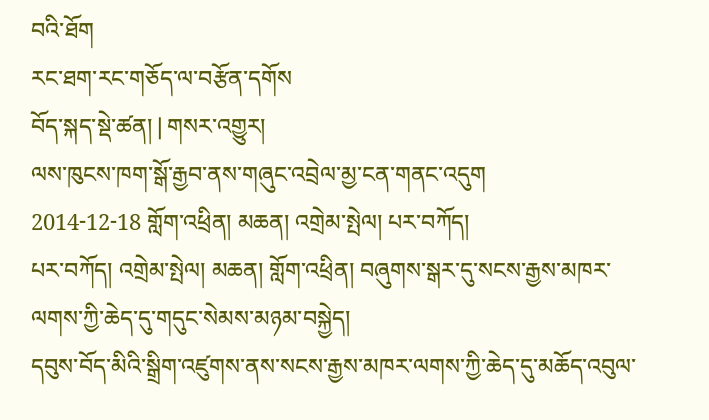བའི་ཐོག
རང་ཐག་རང་གཅོད་ལ་བརྩོན་དགོས
བོད་སྐད་སྡེ་ཚན། | གསར་འགྱུར།
ལས་ཁུངས་ཁག་སྒོ་རྒྱབ་ནས་གཞུང་འབྲེལ་མྱ་ངན་གནང་འདུག
2014-12-18 གློག་འཕྲིན། མཆན། འགྲེམ་སྤེལ། པར་བཀོད།
པར་བཀོད། འགྲེམ་སྤེལ། མཆན། གློག་འཕྲིན། བཞུགས་སྒར་དུ་སངས་རྒྱས་མཁར་ལགས་ཀྱི་ཆེད་དུ་གདུང་སེམས་མཉམ་བསྐྱེད།
དབུས་བོད་མིའི་སྒྲིག་འཛུགས་ནས་སངས་རྒྱས་མཁར་ལགས་ཀྱི་ཆེད་དུ་མཆོད་འབུལ་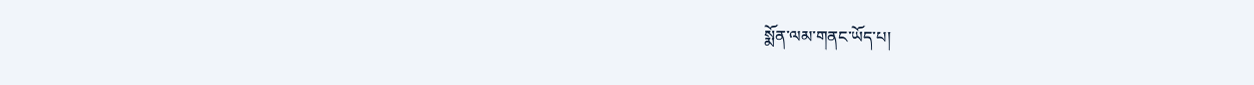སྨོན་ལམ་གནང་ཡོད་པ།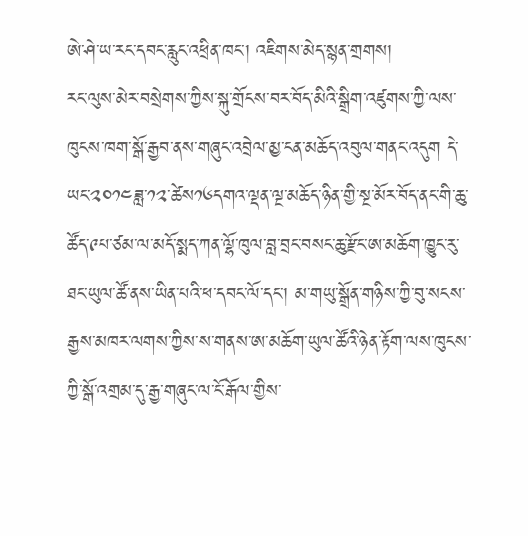ཨེ་ཤེ་ཡ་རང་དབང་རླུང་འཕྲིན་ཁང་། འཇིགས་མེད་སྙན་གྲགས།
རང་ལུས་མེར་བསྲེགས་ཀྱིས་སྐུ་གྲོངས་བར་བོད་མིའི་སྒྲིག་འཛུགས་ཀྱི་ལས་ཁུངས་ཁག་སྒོ་རྒྱབ་ནས་གཞུང་འབྲེལ་མྱ་ངན་མཆོད་འབུལ་གནང་འདུག དེ་ཡང་༢༠༡༤ཟླ་༡༢་ཚེས༡༦དགའ་ལྡན་ལྔ་མཆོད་ཉིན་གྱི་སྔ་མོར་བོད་ནང་གི་ཆུ་ཚོད་༩པ་ཙམ་ལ་མདོ་སྨད་ཀན་ལྷོ་ཁུལ་བླ་བྲང་བསང་ཆུ་རྫོང་ཨ་མཆོག་ཁྱུང་རུ་ཐང་ཡུལ་ཚོ་ནས་ཡིན་པའི་ཕ་དབང་ལོ་དང་། མ་གཡུ་སྒྲོན་གཉིས་ཀྱི་བུ་སངས་རྒྱས་མཁར་ལགས་ཀྱིས་ས་གནས་ཨ་མཆོག་ཡུལ་ཚོའི་ཉེན་རྟོག་ལས་ཁུངས་ཀྱི་སྒོ་འགྲམ་དུ་རྒྱ་གཞུང་ལ་ངོ་རྒོལ་གྱིས་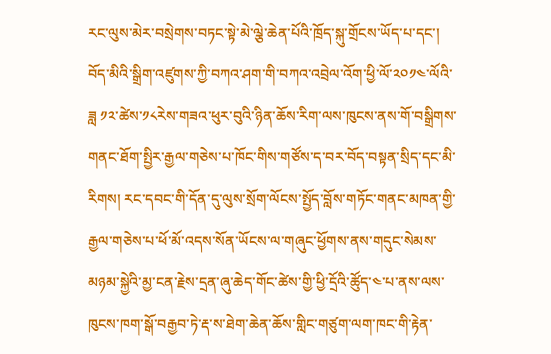རང་ལུས་མེར་བསྲེགས་བཏང་སྟེ་མེ་ལྕེ་ཆེན་པོའི་ཁྲོད་སྐུ་གྲོངས་ཡོད་པ་དང་། བོད་མིའི་སྒྲིག་འཛུགས་ཀྱི་བཀའ་ཤག་གི་བཀའ་འབྲེལ་འོག་ཕྱི་ལོ་༢༠༡༤་ལོའི་ཟླ ༡༢་ཚེས་༡༨རེས་གཟའ་ཕུར་བུའི་ཉིན་ཆོས་རིག་ལས་ཁུངས་ནས་གོ་བསྒྲིགས་གནང་ཐོག་སྤྱིར་རྒྱལ་གཅེས་པ་ཁོང་གིས་གཙོས་ད་བར་བོད་བསྟན་སྲིད་དང་མི་རིགས། རང་དབང་གི་དོན་དུ་ལུས་སྲོག་ལོངས་སྤྱོད་བློས་གཏོང་གནང་མཁན་གྱི་རྒྱལ་གཅེས་པ་ཕོ་མོ་འདས་སོན་ཡོངས་ལ་གཞུང་ཕྱོགས་ནས་གདུང་སེམས་མཉམ་སྐྱེའི་མྱ་ངན་རྗེས་དྲན་ཞུ་ཆེད་གོང་ཚེས་གྱི་ཕྱི་དྲོའི་ཚོུད་༤་པ་ནས་ལས་ཁུངས་ཁག་སྒོ་བརྒྱབ་ཏེ་རྡ་ས་ཐེག་ཆེན་ཆོས་གླིང་གཙུག་ལག་ཁང་གི་རྟེན་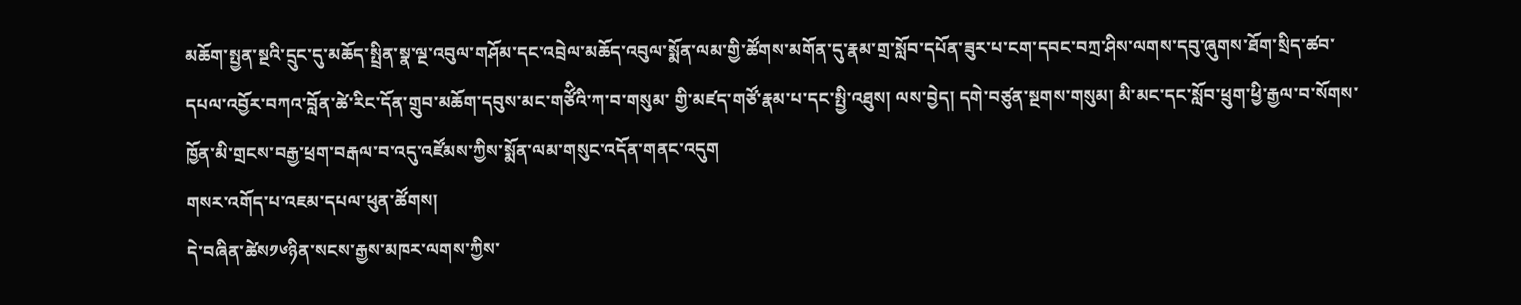མཆོག་སྤྱན་སྔའི་དྲུང་དུ་མཆོད་སྤྲིན་སྣ་ལྔ་འབུལ་གཤོམ་དང་འབྲེལ་མཆོད་འབུལ་སྨོན་ལམ་གྱི་ཚོགས་མགོན་དུ་རྣམ་གྲ་སློབ་དཔོན་ཟུར་པ་ངག་དབང་བཀྲ་ཤིས་ལགས་དབུ་ཞུགས་ཐོག་སྲིད་ཚབ་དཔལ་འབྱོར་བཀའ་བློན་ཚེ་རིང་དོན་གྲུབ་མཆོག་དབུས་མང་གཙོིའི་ཀ་བ་གསུམ་ གྱི་མཛད་གཙོ་རྣམ་པ་དང་སྤྱི་འཐུས། ལས་བྱེད། དགེ་བཙུན་སྔགས་གསུམ། མི་མང་དང་སློབ་ཕྲུག་ཕྱི་རྒྱལ་བ་སོགས་ཁྱོན་མི་གྲངས་བརྒྱ་ཕྲག་བརྒལ་བ་འདུ་འཛོམས་ཀྱིས་སྨོན་ལམ་གསུང་འདོན་གནང་འདུག
གསར་འགོད་པ་འཇམ་དཔལ་ཕུན་ཚོགས།
དེ་བཞིན་ཚེས༡༦ཉིན་སངས་རྒྱས་མཁར་ལགས་ཀྱིས་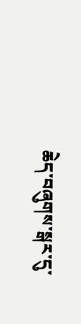ཆེད་བཞུགས་སྒར་དུ་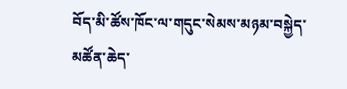བོད་མི་ཚོས་ཁོང་ལ་གདུང་སེམས་མཉམ་བསྐྱེད་མཚོན་ཆེད་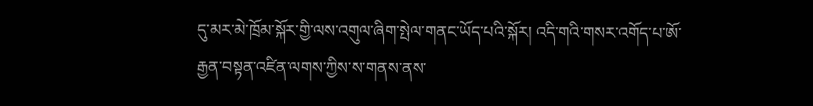དུ་མར་མེ་ཁྲོམ་སྐོར་གྱི་ལས་འགུལ་ཞིག་སྤེལ་གནང་ཡོད་པའི་སྐོར། འདི་གའི་གསར་འགོད་པ་ཨོ་རྒྱན་བསྟན་འཛིན་ལགས་ཀྱིས་ས་གནས་ནས་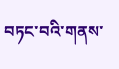བཏང་བའི་གནས་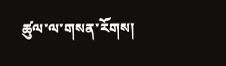ཚུལ་ལ་གསན་རོགས།